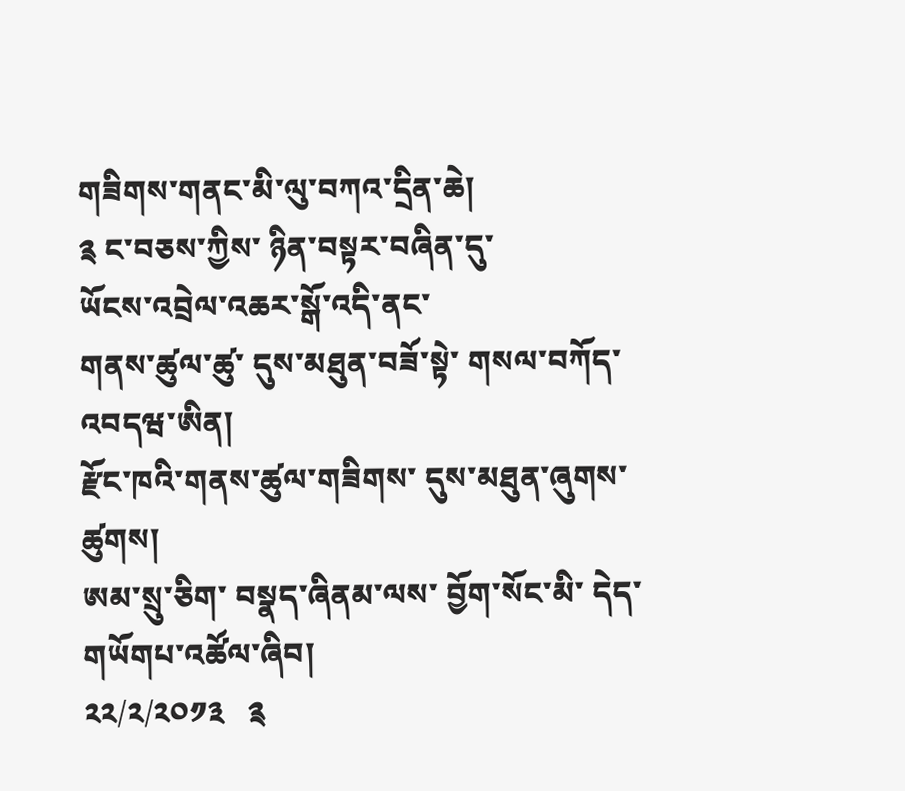གཟིགས་གནང་མི་ལུ་བཀའ་དྲིན་ཆེ།
༉ ང་བཅས་ཀྱིས་ ཉིན་བསྟར་བཞིན་དུ་
ཡོངས་འབྲེལ་འཆར་སྒོ་འདི་ནང་
གནས་ཚུལ་ཚུ་ དུས་མཐུན་བཟོ་སྟེ་ གསལ་བཀོད་འབདཝ་ཨིན།
རྫོང་ཁའི་གནས་ཚུལ་གཟིགས་ དུས་མཐུན་ཞུགས་ཚུགས།
ཨམ་སྲུ་ཅིག་ བསྣད་ཞིནམ་ལས་ བྱོག་སོང་མི་ དེད་གཡོགཔ་འཚོལ་ཞིབ།
༢༢/༢/༢༠༡༣   ༉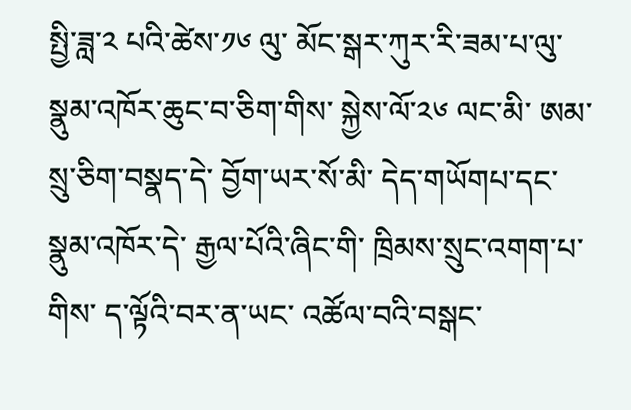སྤྱི་ཟླ་༢ པའི་ཚེས་༡༦ ལུ་ མོང་སྒར་ཀུར་རི་ཟམ་པ་ལུ་ སྣུམ་འཁོར་ཆུང་བ་ཅིག་གིས་ སྐྱེས་ལོ་༢༦ ལང་མི་ ཨམ་སྲུ་ཅིག་བསྣད་དེ་ བྱོག་ཡར་སོ་མི་ དེད་གཡོགཔ་དང་ སྣུམ་འཁོར་དེ་ རྒྱལ་པོའི་ཞིང་གི་ ཁྲིམས་སྲུང་འགག་པ་གིས་ ད་ལྟོའི་བར་ན་ཡང་ འཚོལ་བའི་བསྒང་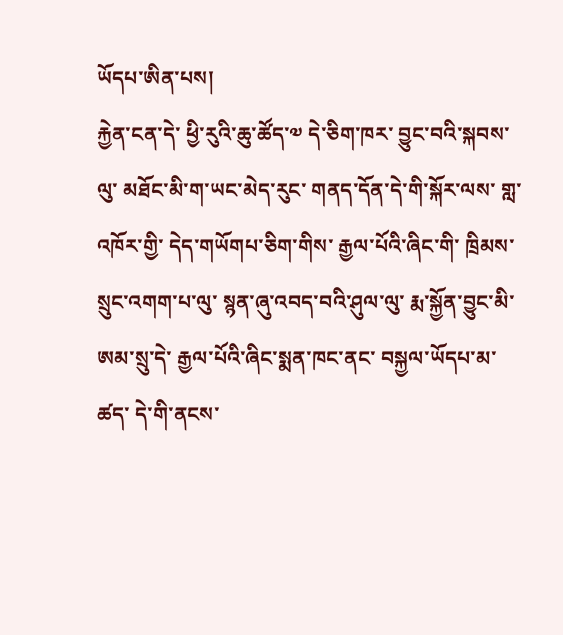ཡོདཔ་ཨིན་པས།
རྐྱེན་ངན་དེ་ ཕྱི་རུའི་ཆུ་ཚོད་༧ དེ་ཅིག་ཁར་ བྱུང་བའི་སྐབས་ལུ་ མཐོང་མི་ག་ཡང་མེད་རུང་ གནད་དོན་དེ་གི་སྐོར་ལས་ གླ་འཁོར་གྱི་ དེད་གཡོགཔ་ཅིག་གིས་ རྒྱལ་པོའི་ཞིང་གི་ ཁྲིམས་སྲུང་འགག་པ་ལུ་ སྙན་ཞུ་འབད་བའི་ཤུལ་ལུ་ རྨ་སྐྱོན་བྱུང་མི་ ཨམ་སྲུ་དེ་ རྒྱལ་པོའི་ཞིང་སྨན་ཁང་ནང་ བསྐྱལ་ཡོདཔ་མ་ཚད་ དེ་གི་ནངས་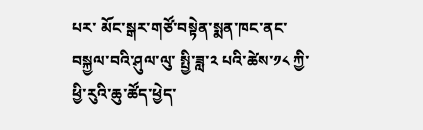པར་ མོང་སྒར་གཙོ་བསྟེན་སྨན་ཁང་ནང་ བསྐྱལ་བའི་ཤུལ་ལུ་ སྤྱི་ཟླ་༢ པའི་ཚེས་༡༨ ཀྱི་ ཕྱི་རུའི་ཆུ་ཚོད་ཕྱེད་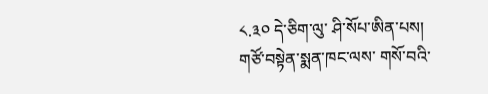༨.༣༠ དེ་ཅིག་ལུ་ ཤི་སོཔ་ཨིན་པས།
གཙོ་བསྟེན་སྨན་ཁང་ལས་ གསོ་བའི་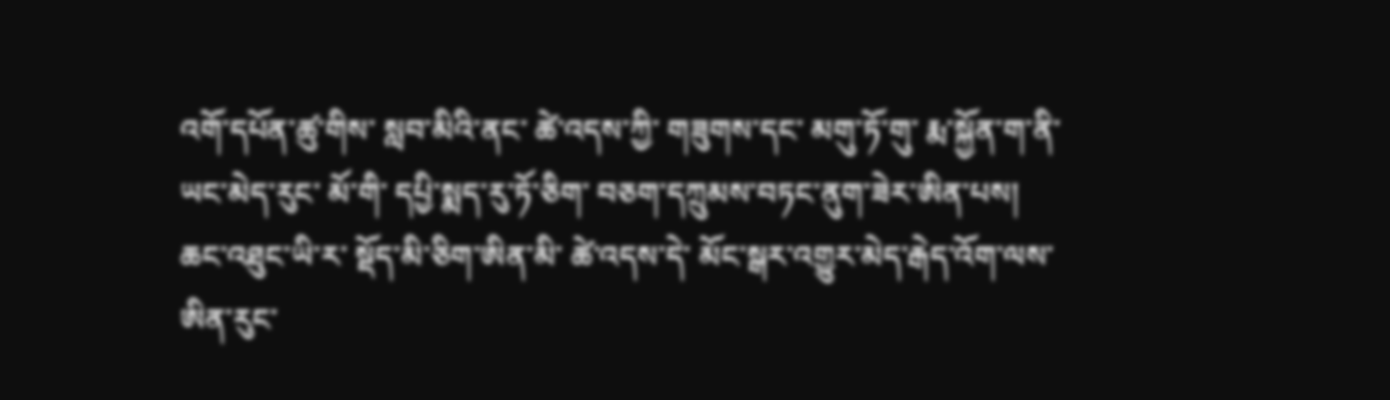འགོ་དཔོན་ཚུ་གིས་ སླབ་མིའི་ནང་ ཚེ་འདས་ཀྱི་ གཟུགས་དང་ མགུ་ཏོ་གུ་ རྨ་སྐྱོན་ག་ནི་ཡང་མེད་རུང་ མོ་གི་ དཔྱི་སྨད་རུ་ཏོ་ཅིག་ བཅག་དཀྲུམས་བཏང་ནུག་ཟེར་ཨིན་པས།
ཆང་འཐུང་ཡི་ར་ སྡོད་མི་ཅིག་ཨིན་མི་ ཚེ་འདས་དེ་ མོང་སྒར་འགྱུར་མེད་རྒེད་འོག་ལས་ཨིན་རུང་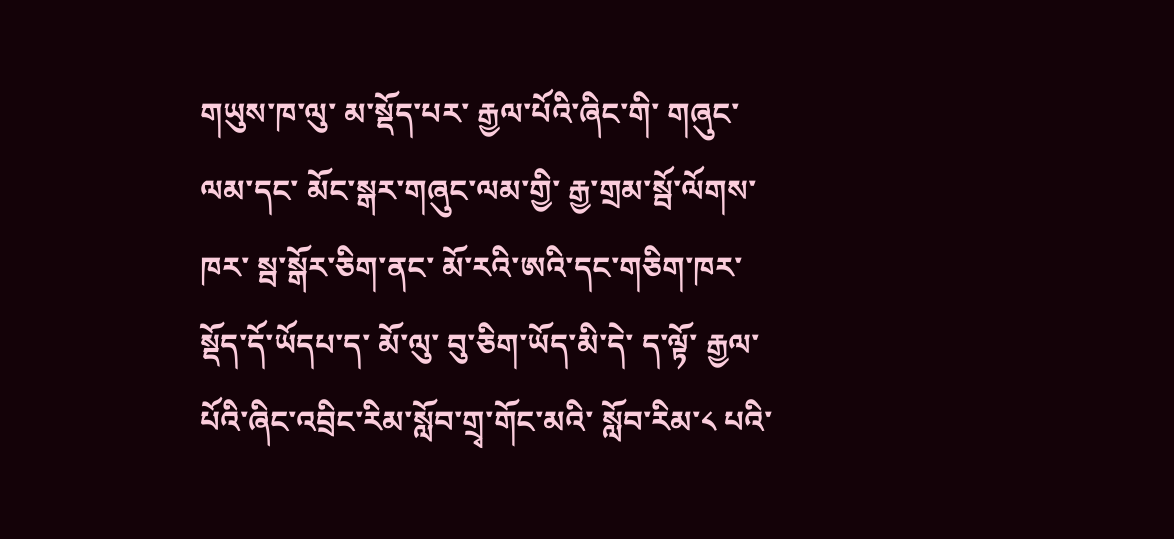གཡུས་ཁ་ལུ་ མ་སྡོད་པར་ རྒྱལ་པོའི་ཞིང་གི་ གཞུང་ལམ་དང་ མོང་སྒར་གཞུང་ལམ་གྱི་ རྒྱ་གྲམ་སྦོ་ལོགས་ཁར་ སྦ་སྒོར་ཅིག་ནང་ མོ་རའི་ཨའི་དང་གཅིག་ཁར་ སྡོད་དོ་ཡོདཔ་ད་ མོ་ལུ་ བུ་ཅིག་ཡོད་མི་དེ་ ད་ལྟོ་ རྒྱལ་པོའི་ཞིང་འབྲིང་རིམ་སློབ་གྲྭ་གོང་མའི་ སློབ་རིམ་༨ པའི་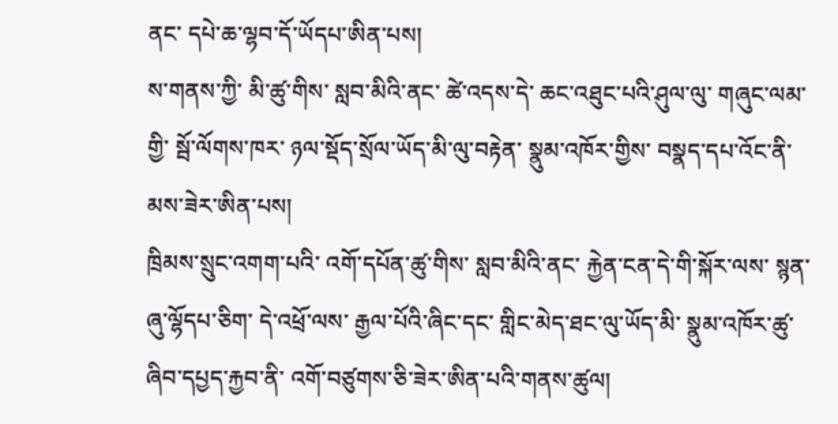ནང་ དཔེ་ཆ་ལྷབ་དོ་ཡོདཔ་ཨིན་པས།
ས་གནས་ཀྱི་ མི་ཚུ་གིས་ སླབ་མིའི་ནང་ ཚེ་འདས་དེ་ ཆང་འཐུང་པའི་ཤུལ་ལུ་ གཞུང་ལམ་གྱི་ སྦོ་ལོགས་ཁར་ ཉལ་སྡོད་སྲོལ་ཡོད་མི་ལུ་བརྟེན་ སྣུམ་འཁོར་གྱིས་ བསྣད་དཔ་འོང་ནི་མས་ཟེར་ཨིན་པས།
ཁྲིམས་སྲུང་འགག་པའི་ འགོ་དཔོན་ཚུ་གིས་ སླབ་མིའི་ནང་ རྐྱེན་ངན་དེ་གི་སྐོར་ལས་ སྙན་ཞུ་ལྷོདཔ་ཅིག་ དེ་འཕྲོ་ལས་ རྒྱལ་པོའི་ཞིང་དང་ གླིང་མེད་ཐང་ལུ་ཡོད་མི་ སྣུམ་འཁོར་ཚུ་ ཞིབ་དཔྱད་རྐྱབ་ནི་ འགོ་བཙུགས་ཅི་ཟེར་ཨིན་པའི་གནས་ཚུལ།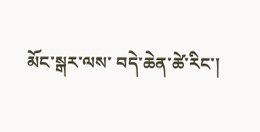མོང་སྒར་ལས་ བདེ་ཆེན་ཚེ་རིང་།